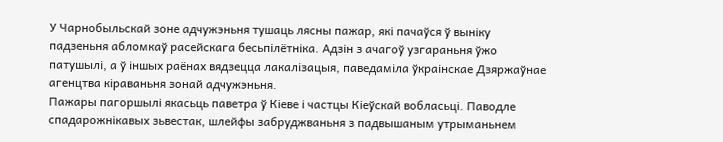У Чарнобыльскай зоне адчужэньня тушаць лясны пажар, які пачаўся ў выніку падзеньня абломкаў расейскага бесьпілётніка. Адзін з ачагоў узгараньня ўжо патушылі, а ў іншых раёнах вядзецца лакалізацыя, паведаміла ўкраінскае Дзяржаўнае агенцтва кіраваньня зонай адчужэньня.
Пажары пагоршылі якасьць паветра ў Кіеве і частцы Кіеўскай вобласьці. Паводле спадарожнікавых зьвестак, шлейфы забруджваньня з падвышаным утрыманьнем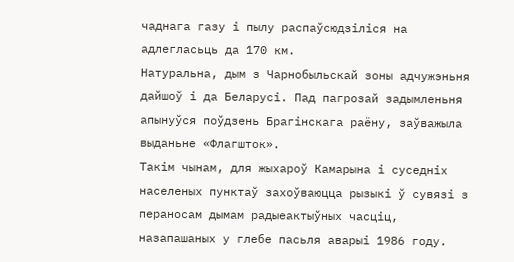чаднага газу і пылу распаўсюдзіліся на адлегласьць да 170 км.
Натуральна, дым з Чарнобыльскай зоны адчужэньня дайшоў і да Беларусі. Пад пагрозай задымленьня апынуўся поўдзень Брагінскага раёну, заўважыла выданьне «Флагшток».
Такім чынам, для жыхароў Камарына і суседніх населеных пунктаў захоўваюцца рызыкі ў сувязі з пераносам дымам радыеактыўных часціц, назапашаных у глебе пасьля аварыі 1986 году.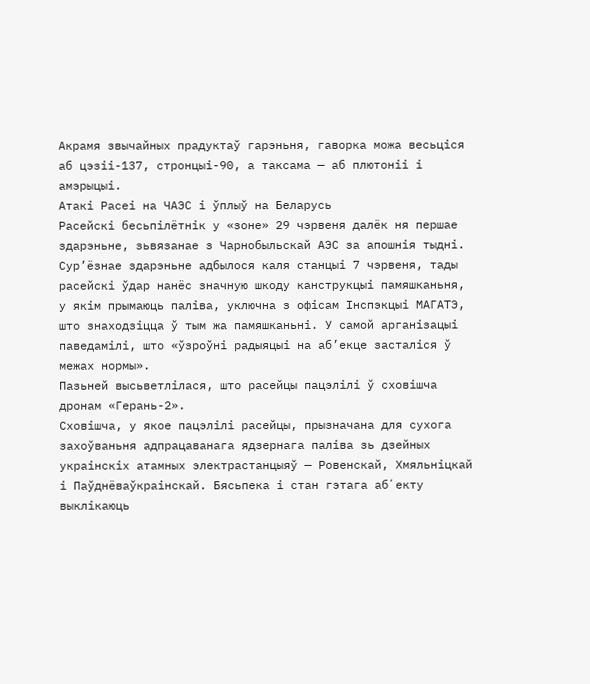Акрамя звычайных прадуктаў гарэньня, гаворка можа весьціся аб цэзіі-137, стронцыі-90, а таксама — аб плютоніі і амэрыцыі.
Атакі Расеі на ЧАЭС і ўплыў на Беларусь
Расейскі бесьпілётнік у «зоне» 29 чэрвеня далёк ня першае здарэньне, зьвязанае з Чарнобыльскай АЭС за апошнія тыдні. Сур’ёзнае здарэньне адбылося каля станцыі 7 чэрвеня, тады расейскі ўдар нанёс значную шкоду канструкцыі памяшканьня, у якім прымаюць паліва, уключна з офісам Інспэкцыі МАГАТЭ, што знаходзіцца ў тым жа памяшканьні. У самой арганізацыі паведамілі, што «ўзроўні радыяцыі на аб’екце засталіся ў межах нормы».
Пазьней высьветлілася, што расейцы пацэлілі ў сховішча дронам «Герань-2».
Сховішча, у якое пацэлілі расейцы, прызначана для сухога захоўваньня адпрацаванага ядзернага паліва зь дзейных украінскіх атамных электрастанцыяў — Ровенскай, Хмяльніцкай і Паўднёваўкраінскай. Бясьпека і стан гэтага абʼекту выклікаюць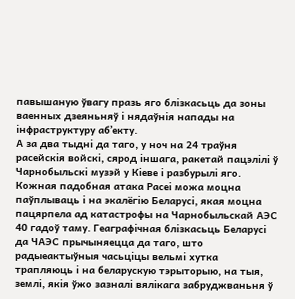павышаную ўвагу празь яго блізкасьць да зоны ваенных дзеяньняў і нядаўнія напады на інфраструктуру абʼекту.
А за два тыдні да таго, у ноч на 24 траўня расейскія войскі, сярод іншага, ракетай пацэлілі ў Чарнобыльскі музэй у Кіеве і разбурылі яго.
Кожная падобная атака Расеі можа моцна паўплываць і на экалёгію Беларусі, якая моцна пацярпела ад катастрофы на Чарнобыльскай АЭС 40 гадоў таму. Геаграфічная блізкасьць Беларусі да ЧАЭС прычыняецца да таго, што радыеактыўныя часьціцы вельмі хутка трапляюць і на беларускую тэрыторыю, на тыя, землі, якія ўжо зазналі вялікага забруджваньня ў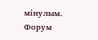мінулым.
Форум